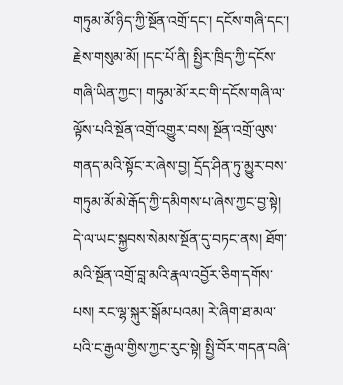གཏུམ་མོ་ཉིད་ཀྱི་སྔོན་འགྲོ་དང་། དངོས་གཞི་དང་། རྗེས་གསུམ་མོ། །དང་པོ་ནི། སྤྱིར་ཁྲིད་ཀྱི་དངོས་གཞི་ཡིན་ཀྱང་། གཏུམ་མོ་རང་གི་དངོས་གཞི་ལ་ལྟོས་པའི་སྔོན་འགྲོ་འགྱུར་བས། སྔོན་འགྲོ་ལུས་གནད་མའི་སྟོང་ར་ཞེས་བྱ། དྲོད་ཤིན་ཏུ་མྱུར་བས་གཏུམ་མོ་མེ་རྒོད་ཀྱི་དམིགས་པ་ཞེས་ཀྱང་བྱ་སྟེ། དེ་ལ་ཡང་སྐྱབས་སེམས་སྔོན་དུ་བཏང་ནས། ཐོག་མའི་སྔོན་འགྲོ་བླ་མའི་རྣལ་འབྱོར་ཅིག་དགོས་པས། རང་ལྷ་སྐུར་སྒོམ་པའམ། རེ་ཞིག་ཐ་མལ་པའི་ང་རྒྱལ་གྱིས་ཀྱང་རུང་སྟེ། སྤྱི་བོར་གདན་བཞི་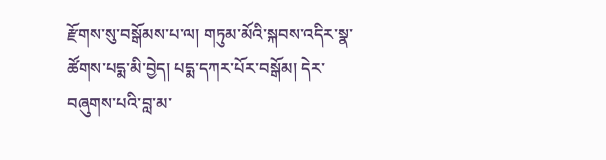རྫོགས་སུ་བསྒོམས་པ་ལ། གཏུམ་མོའི་སྐབས་འདིར་སྣ་ཚོགས་པདྨ་མི་བྱེད། པདྨ་དཀར་པོར་བསྒོམ། དེར་བཞུགས་པའི་བླ་མ་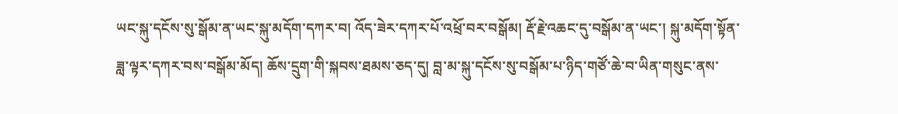ཡང་སྐུ་དངོས་སུ་སྒོམ་ན་ཡང་སྐུ་མདོག་དཀར་བ། འོད་ཟེར་དཀར་པོ་འཕྲོ་བར་བསྒོམ། རྡོ་རྗེ་འཆང་དུ་བསྒོམ་ན་ཡང་། སྐུ་མདོག་སྟོན་ཟླ་ལྟར་དཀར་བས་བསྒོམ་མོད། ཆོས་དྲུག་གི་སྐབས་ཐམས་ཅད་དུ། བླ་མ་སྐུ་དངོས་སུ་བསྒོམ་པ་ཉིད་གཙོ་ཆེ་བ་ཡིན་གསུང་ནས་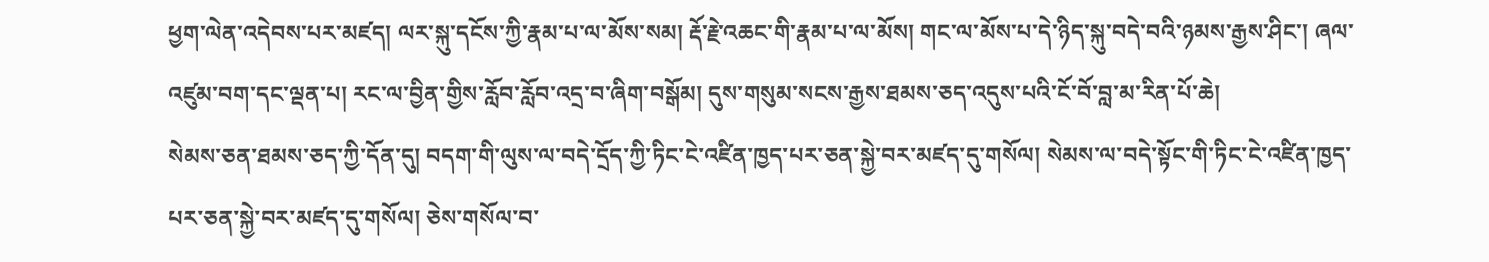ཕྱག་ལེན་འདེབས་པར་མཛད། ལར་སྐུ་དངོས་ཀྱི་རྣམ་པ་ལ་མོས་སམ། རྡོ་རྗེ་འཆང་གི་རྣམ་པ་ལ་མོས། གང་ལ་མོས་པ་དེ་ཉིད་སྐུ་བདེ་བའི་ཉམས་རྒྱས་ཤིང་། ཞལ་འཛུམ་བག་དང་ལྡན་པ། རང་ལ་བྱིན་གྱིས་རློབ་རློབ་འདྲ་བ་ཞིག་བསྒོམ། དུས་གསུམ་སངས་རྒྱས་ཐམས་ཅད་འདུས་པའི་ངོ་བོ་བླ་མ་རིན་པོ་ཆེ།
སེམས་ཅན་ཐམས་ཅད་ཀྱི་དོན་དུ། བདག་གི་ལུས་ལ་བདེ་དྲོད་ཀྱི་ཏིང་ངེ་འཛིན་ཁྱད་པར་ཅན་སྐྱེ་བར་མཛད་དུ་གསོལ། སེམས་ལ་བདེ་སྟོང་གི་ཏིང་ངེ་འཛིན་ཁྱད་པར་ཅན་སྐྱེ་བར་མཛད་དུ་གསོལ། ཅེས་གསོལ་བ་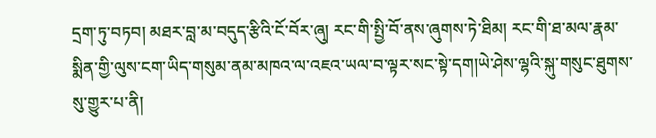དྲག་ཏུ་བཏབ། མཐར་བླ་མ་བདུད་རྩིའི་ངོ་བོར་ཞུ། རང་གི་སྤྱི་བོ་ནས་ཞུགས་ཏེ་ཐིམ། རང་གི་ཐ་མལ་རྣམ་སྨིན་གྱི་ལུས་ངག་ཡིད་གསུམ་ནམ་མཁའ་ལ་འཇའ་ཡལ་བ་ལྟར་སང་སྟེ་དག།ཡེ་ཤེས་ལྷའི་སྐུ་གསུང་ཐུགས་སུ་གྱུར་པ་ནི།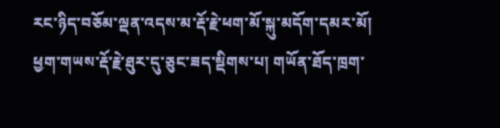རང་ཉིད་བཅོམ་ལྡན་འདས་མ་རྡོ་རྗེ་ཕག་མོ་སྐུ་མདོག་དམར་མོ། ཕྱག་གཡས་རྡོ་རྗེ་ཐུར་དུ་ཅུང་ཟད་སྡིགས་པ། གཡོན་ཐོད་ཁྲག་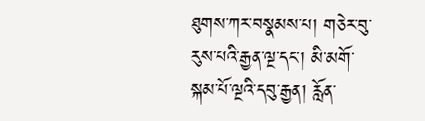ཐུགས་ཀར་བསྣམས་པ། གཅེར་བུ་རུས་པའི་རྒྱན་ལྔ་དང་། མི་མགོ་སྐམ་པོ་ལྔའི་དབུ་རྒྱན། རློན་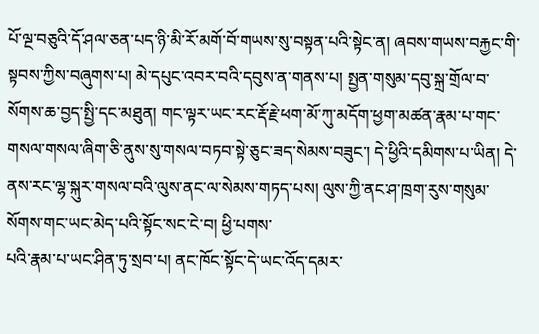པོ་ལྔ་བཅུའི་དོ་ཤལ་ཅན་པད་ཉི་མི་རོ་མགོ་བོ་གཡས་སུ་བསྟན་པའི་སྟེང་ན། ཞབས་གཡས་བརྐྱང་གི་སྟབས་ཀྱིས་བཞུགས་པ། མེ་དཔུང་འབར་བའི་དབུས་ན་གནས་པ། སྤྱན་གསུམ་དབུ་སྐྲ་གྲོལ་བ་སོགས་ཆ་བྱད་སྤྱི་དང་མཐུན། གང་ལྟར་ཡང་རང་རྡོ་རྗེ་ཕག་མོ་ཀུ་མདོག་ཕྱག་མཚན་རྣམ་པ་གང་གསལ་གསལ་ཞིག་ཅི་ནུས་སུ་གསལ་བཏབ་སྟེ་ཅུང་ཟད་སེམས་བཟུང་། དེ་ཕྱིའི་དམིགས་པ་ཡིན། དེ་ནས་རང་ལྷ་སྐུར་གསལ་བའི་ལུས་ནང་ལ་སེམས་གཏད་པས། ལུས་ཀྱི་ནང་ཤ་ཁྲག་རུས་གསུམ་སོགས་གང་ཡང་མེད་པའི་སྟོང་སང་ངེ་བ། ཕྱི་པགས་
པའི་རྣམ་པ་ཡང་ཤིན་ཏུ་སྲབ་པ། ནང་ཁོང་སྟོང་དེ་ཡང་འོད་དམར་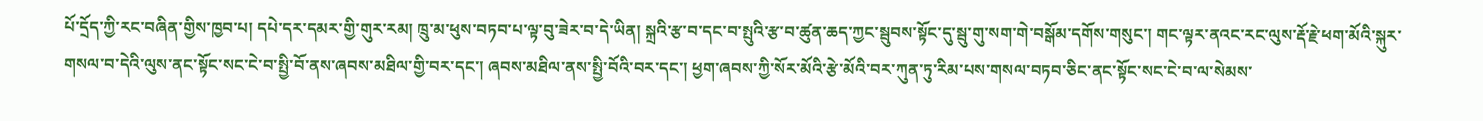པོ་དྲོད་ཀྱི་རང་བཞིན་གྱིས་ཁྱབ་པ། དཔེ་དར་དམར་གྱི་གུར་རམ། ཁྲུ་མ་ཕུས་བཏབ་པ་ལྟ་བུ་ཟེར་བ་དེ་ཡིན། སྐྲའི་རྩ་བ་དང་བ་སྤུའི་རྩ་བ་ཚུན་ཆད་ཀྱང་སྦུབས་སྟོང་དུ་སྦུ་གུ་སག་གེ་བསྒོམ་དགོས་གསུང་། གང་ལྟར་ནའང་རང་ལུས་རྡོ་རྗེ་ཕག་མོའི་སྐུར་གསལ་བ་དེའི་ལུས་ནང་སྟོང་སང་ངེ་བ་སྤྱི་བོ་ནས་ཞབས་མཐིལ་གྱི་བར་དང་། ཞབས་མཐིལ་ནས་སྤྱི་བོའི་བར་དང་། ཕྱག་ཞབས་ཀྱི་སོར་མོའི་རྩེ་མོའི་བར་ཀུན་ཏུ་རིམ་པས་གསལ་བཏབ་ཅིང་ནང་སྟོང་སང་ངེ་བ་ལ་སེམས་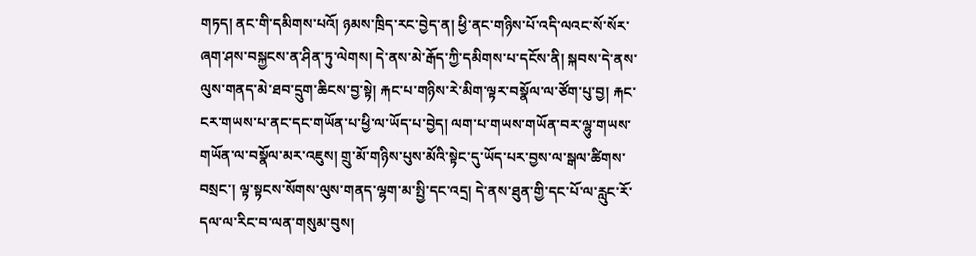གཏད། ནང་གི་དམིགས་པའོ། ཉམས་ཁྲིད་རང་བྱེད་ན། ཕྱི་ནང་གཉིས་པོ་འདི་ལའང་སོ་སོར་ཞག་ཤས་བསྐྱངས་ན་ཤིན་ཏུ་ལེགས། དེ་ནས་མེ་རྒོད་ཀྱི་དམིགས་པ་དངོས་ནི། སྐབས་དེ་ནས་ལུས་གནད་མེ་ཐབ་དྲུག་ཆིངས་བྱ་སྟེ། རྐང་པ་གཉིས་རེ་མིག་ལྟར་བསྣོལ་ལ་ཙོག་པུ་བྱ། རྐང་ངར་གཡས་པ་ནང་དང་གཡོན་པ་ཕྱི་ལ་ཡོད་པ་བྱེད། ལག་པ་གཡས་གཡོན་བར་ལྷུ་གཡས་གཡོན་ལ་བསྣོལ་མར་འཇུས། གྲུ་མོ་གཉིས་པུས་མོའི་སྟེང་དུ་ཡོད་པར་བྱས་ལ་སྒལ་ཚིགས་བསྲང་། ལྟ་སྟངས་སོགས་ལུས་གནད་ལྷག་མ་སྤྱི་དང་འདྲ། དེ་ནས་ཐུན་གྱི་དང་པོ་ལ་རླུང་རོ་དལ་ལ་རིང་བ་ལན་གསུམ་བུས།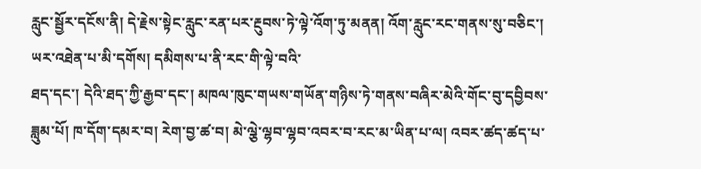རླུང་སྦྱོར་དངོས་ནི། དེ་རྗེས་སྟེང་རླུང་རན་པར་རྔུབས་ཏེ་ལྟེ་འོག་ཏུ་མནན། འོག་རླུང་རང་གནས་སུ་བཅིང་། ཡར་འཐེན་པ་མི་དགོས། དམིགས་པ་ནི་རང་གི་ལྟེ་བའི་
ཐད་དང་། དེའི་ཐད་ཀྱི་རྒྱབ་དང་། མཁལ་ཁུང་གཡས་གཡོན་གཉིས་ཏེ་གནས་བཞིར་མེའི་གོང་བུ་དབྱིབས་ཟླུམ་པོ། ཁ་དོག་དམར་བ། རེག་བྱ་ཚ་བ། མེ་ལྕེ་ལྷབ་ལྷབ་འབར་བ་རང་མ་ཡིན་པ་ལ། འབར་ཚད་ཚད་པ་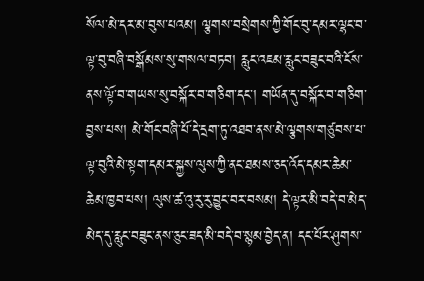སོལ་མེ་དར་མ་བུས་པའམ། ལྕགས་བསྲེགས་ཀྱི་གོང་བུ་དམར་ལྷང་བ་ལྟ་བུ་བཞི་བསྒོམས་སུ་གསལ་བཏབ། རླུང་འཇམ་རླུང་བཟུང་བའི་ངོས་ནས་ལྟོ་བ་གཡས་སུ་བསྐོར་བ་གཅིག་དང་། གཡོན་དུ་བསྐོར་བ་གཅིག་བྱས་པས། མེ་གོང་བཞི་པོ་དེ་དྲག་ཏུ་འཐབ་ནས་མེ་ལྕགས་གཙུབས་པ་ལྟ་བུའི་མེ་སྟག་དམར་སྐྱས་ལུས་ཀྱི་ནང་ཐམས་ཅད་འོད་དམར་ཆེམ་ཆེམ་ཁྱབ་པས། ལུས་ཚ་འུ་རུ་རུ་བྱུང་བར་བསམ། དེ་ལྟར་མི་བདེ་བ་མེད་མེད་དུ་རླུང་བཟུང་ནས་ཅུང་ཟད་མི་བདེ་བ་སྙམ་བྱེད་ན། དང་པོར་ཤུགས་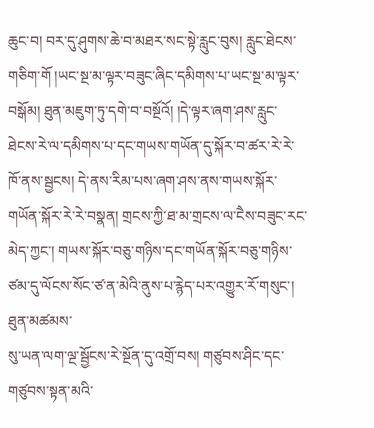ཆུང་བ། བར་དུ་ཤུགས་ཆེ་བ་མཐར་སང་སྟེ་རླུང་བུས། རླུང་ཐེངས་གཅིག་གོ །ཡང་སྔ་མ་ལྟར་བཟུང་ཞིང་དམིགས་པ་ཡང་སྔ་མ་ལྟར་བསྒོམ། ཐུན་མཇུག་ཏུ་དགེ་བ་བསྔོའོ། །དེ་ལྟར་ཞག་ཤས་རླུང་ཐེངས་རེ་ལ་དམིགས་པ་དང་གཡས་གཡོན་དུ་སྐོར་བ་ཚར་རེ་རེ་ཁོ་ནས་སྦྱངས། དེ་ནས་རིམ་པས་ཞག་ཤས་ནས་གཡས་སྐོར་གཡོན་སྐོར་རེ་རེ་བསྣན། གྲངས་ཀྱི་ཐ་མ་གྲངས་ལ་ངཻས་བཟུང་རང་མེད་ཀྱང་། གཡས་སྐོར་བཅུ་གཉིས་དང་གཡོན་སྐོར་བཅུ་གཉིས་ཙམ་དུ་ལོངས་སོང་ཙ་ན་མེའི་ནུས་པ་རྙེད་པར་འགྱུར་རོ་གསུང་། ཐུན་མཚམས་
སུ་ཡན་ལག་ལྔ་སྦྱོངས་རེ་སྔོན་དུ་འགྲོ་བས། གཙུབས་ཤིང་དང་གཙུབས་སྟན་མའི་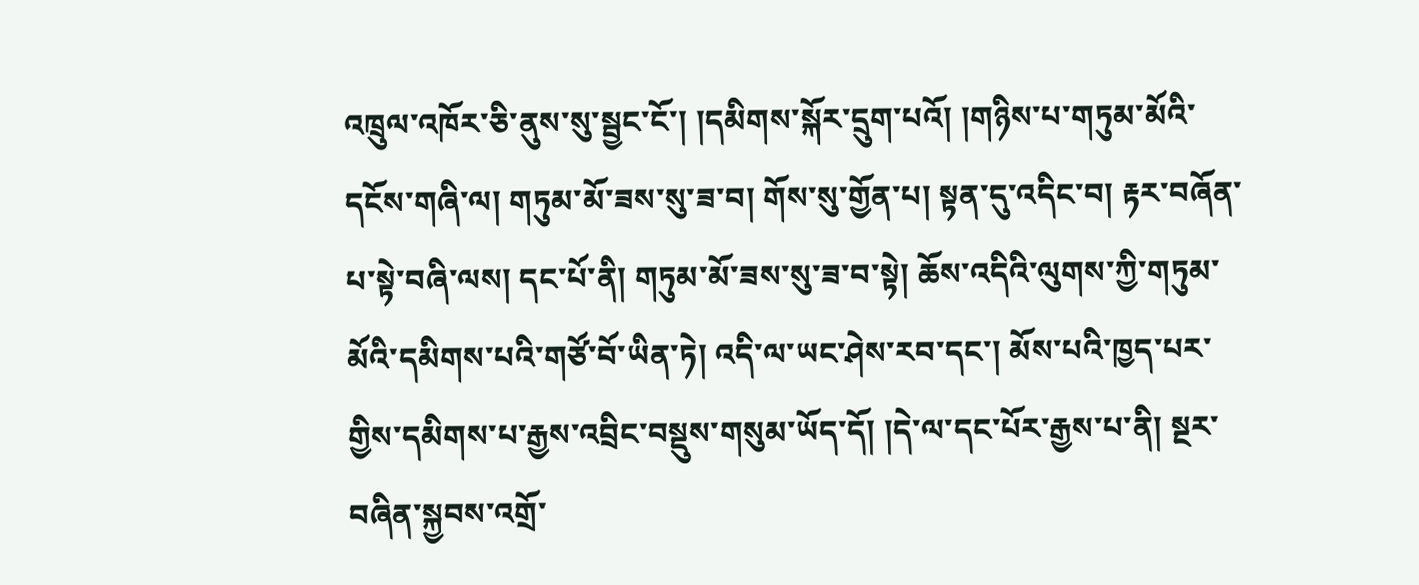འཁྲུལ་འཁོར་ཅི་ནུས་སུ་སྦྱང་ངོ་། །དམིགས་སྐོར་དྲུག་པའོ། །གཉིས་པ་གཏུམ་མོའི་དངོས་གཞི་ལ། གཏུམ་མོ་ཟས་སུ་ཟ་བ། གོས་སུ་གྱོན་པ། སྟན་དུ་འདིང་བ། རྟར་བཞོན་པ་སྟེ་བཞི་ལས། དང་པོ་ནི། གཏུམ་མོ་ཟས་སུ་ཟ་བ་སྟེ། ཆོས་འདིའི་ལུགས་ཀྱི་གཏུམ་མོའི་དམིགས་པའི་གཙོ་བོ་ཡིན་ཏེ། འདི་ལ་ཡང་ཤེས་རབ་དང་། མོས་པའི་ཁྱད་པར་གྱིས་དམིགས་པ་རྒྱས་འབྲིང་བསྡུས་གསུམ་ཡོད་དོ། །དེ་ལ་དང་པོར་རྒྱས་པ་ནི། སྔར་བཞིན་སྐྱབས་འགྲོ་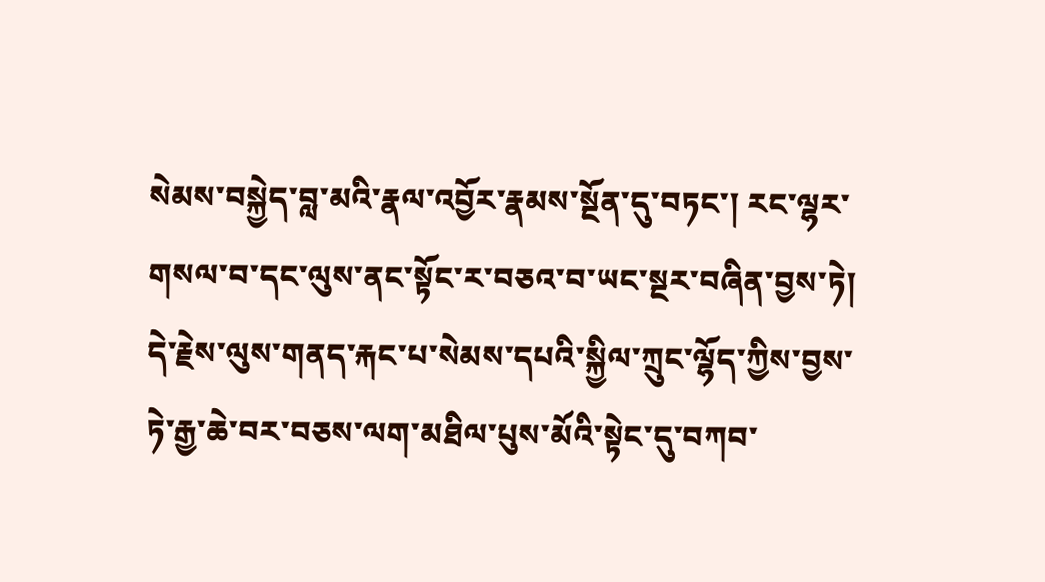སེམས་བསྐྱེད་བླ་མའི་རྣལ་འབྱོར་རྣམས་སྔོན་དུ་བཏང་། རང་ལྷར་གསལ་བ་དང་ལུས་ནང་སྟོང་ར་བཅའ་བ་ཡང་སྔར་བཞིན་བྱས་ཏེ། དེ་རྗེས་ལུས་གནད་རྐང་པ་སེམས་དཔའི་སྐྱིལ་ཀྲུང་ལྷོད་ཀྱིས་བྱས་ཏེ་རྒྱ་ཆེ་བར་བཅས་ལག་མཐིལ་པུས་མོའི་སྟེང་དུ་བཀབ་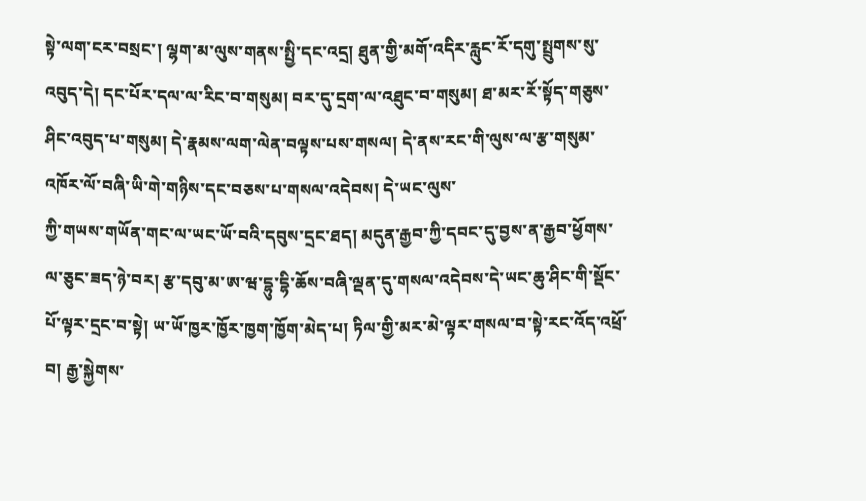སྟེ་ལག་ངར་བསྲང་། ལྷག་མ་ལུས་གནས་སྤྱི་དང་འདྲ། ཐུན་གྱི་མགོ་འདིར་རླུང་རོ་དགུ་སྤྲུགས་སུ་འབུད་དེ། དང་པོར་དལ་ལ་རིང་བ་གསུམ། བར་དུ་དྲག་ལ་འཐུང་བ་གསུམ། ཐ་མར་རོ་སྟོད་གཅུས་ཤིང་འབུད་པ་གསུམ། དེ་རྣམས་ལག་ལེན་བལྟས་པས་གསལ། དེ་ནས་རང་གི་ལུས་ལ་རྩ་གསུམ་འཁོར་ལོ་བཞི་ཡི་གེ་གཉིས་དང་བཅས་པ་གསལ་འདེབས། དེ་ཡང་ལུས་
ཀྱི་གཡས་གཡོན་གང་ལ་ཡང་ཡོ་བའི་དབུས་དྲང་ཐད། མདུན་རྒྱབ་ཀྱི་དབང་དུ་བྱས་ན་རྒྱབ་ཕྱོགས་ལ་ཅུང་ཟད་ཉེ་བར། རྩ་དབུ་མ་ཨ་ཝ་དྷུ་དྷི་ཆོས་བཞི་ལྡན་དུ་གསལ་འདེབས་དེ་ཡང་ཆུ་ཤིང་གི་སྡོང་པོ་ལྟར་དྲང་བ་སྟེ། ཡ་ཡོ་ཁྱར་ཁྱོར་ཁྱག་ཁྱོག་མེད་པ། ཏིལ་གྱི་མར་མེ་ལྟར་གསལ་བ་སྟེ་རང་འོད་འཕྲོ་བ། རྒྱ་སྐྱེགས་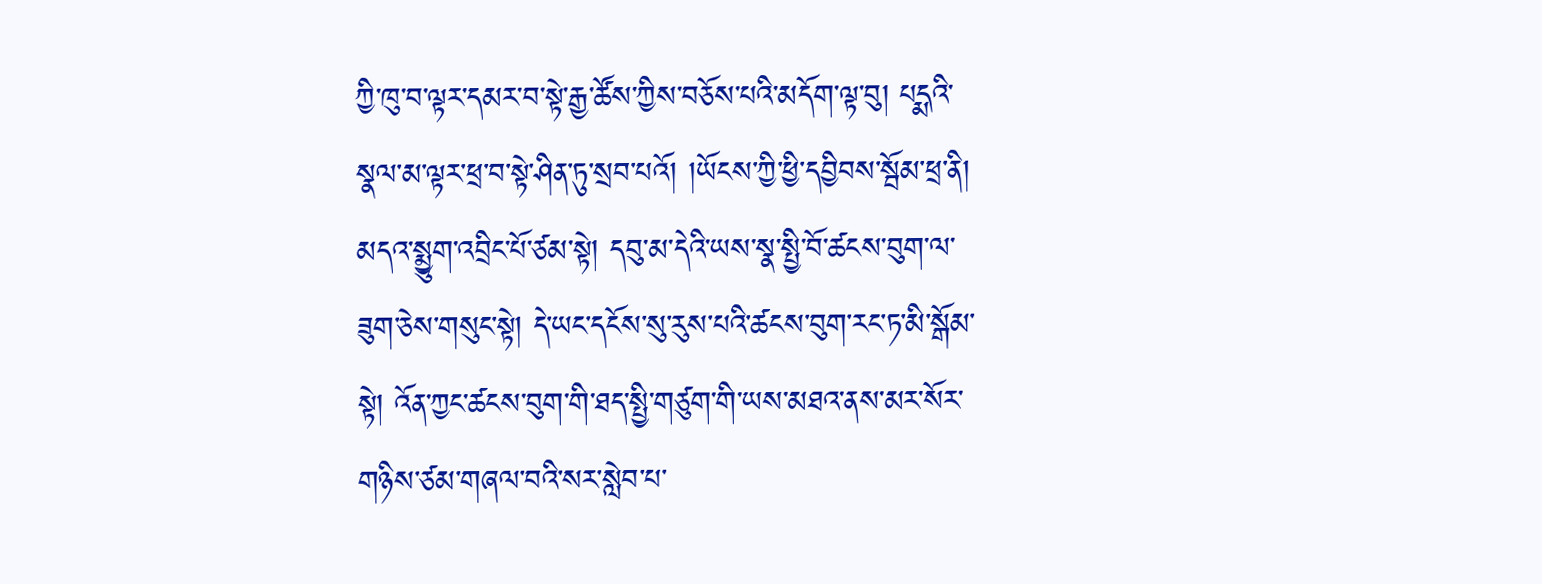ཀྱི་ཁུ་བ་ལྟར་དམར་བ་སྟེ་རྒྱ་ཚོས་ཀྱིས་བཅོས་པའི་མདོག་ལྟ་བུ། པདྨའི་སྣལ་མ་ལྟར་ཕྲ་བ་སྟེ་ཤིན་ཏུ་སྲབ་པའོ། །ཡོངས་ཀྱི་ཕྱི་དབྱིབས་སྦོམ་ཕྲ་ནི། མདའ་སྨྱུག་འབྲིང་པོ་ཙམ་སྟེ། དབུ་མ་དེའི་ཡས་སྣ་སྤྱི་བོ་ཚངས་བུག་ལ་ཟུག་ཅེས་གསུང་སྟེ། དེ་ཡང་དངོས་སུ་རུས་པའི་ཚངས་བུག་རང་ཏ་མི་སྒོམ་སྟེ། འོན་ཀྱང་ཚངས་བུག་གི་ཐད་སྤྱི་གཙུག་གི་ཡས་མཐའ་ནས་མར་སོར་གཉིས་ཙམ་གཞལ་བའི་སར་སླེབ་པ་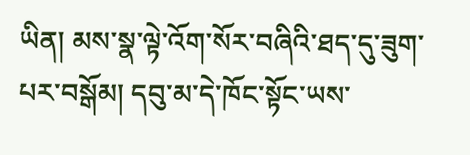ཡིན། མས་སྣ་ལྟེ་འོག་སོར་བཞིའི་ཐད་དུ་ཟུག་པར་བསྒོམ། དབུ་མ་དེ་ཁོང་སྟོང་ཡས་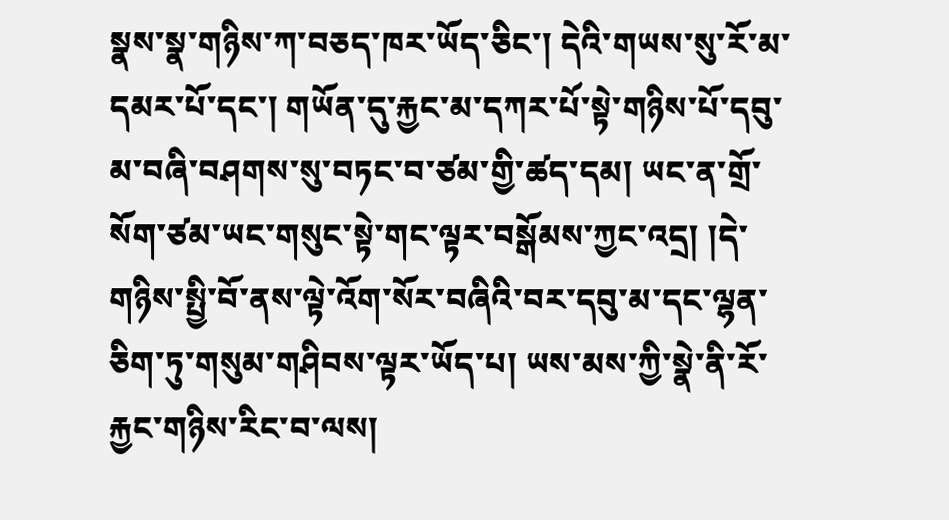སྣས་སྣ་གཉིས་ཀ་བཅད་ཁར་ཡོད་ཅིང་། དེའི་གཡས་སུ་རོ་མ་དམར་པོ་དང་། གཡོན་དུ་རྐྱང་མ་དཀར་པོ་སྟེ་གཉིས་པོ་དབུ་མ་བཞི་བཤགས་སུ་བཏང་བ་ཙམ་གྱི་ཚད་དམ། ཡང་ན་གྲོ་སོག་ཙམ་ཡང་གསུང་སྟེ་གང་ལྟར་བསྒོམས་ཀྱང་འདྲ། །དེ་གཉིས་སྤྱི་བོ་ནས་ལྟེ་འོག་སོར་བཞིའི་བར་དབུ་མ་དང་ལྷན་ཅིག་ཏུ་གསུམ་གཤིབས་ལྟར་ཡོད་པ། ཡས་མས་ཀྱི་སྣེ་ནི་རོ་རྐྱང་གཉིས་རིང་བ་ལས།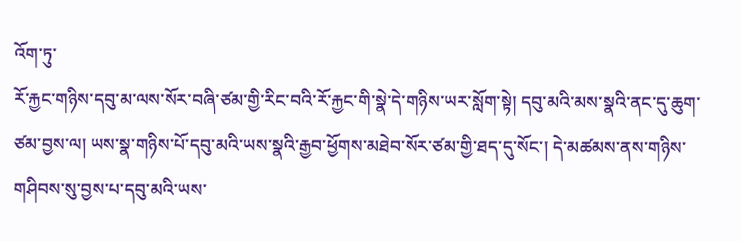འོག་ཏུ་
རོ་རྐྱང་གཉིས་དབུ་མ་ལས་སོར་བཞི་ཙམ་གྱི་རིང་བའི་རོ་རྐྱང་གི་སྣེ་དེ་གཉིས་ཡར་སློག་སྟེ། དབུ་མའི་མས་སྣའི་ནང་དུ་ཆུག་ཙམ་བྱས་ལ། ཡས་སྣ་གཉིས་པོ་དབུ་མའི་ཡས་སྣའི་རྒྱབ་ཕྱོགས་མཐེབ་སོར་ཙམ་གྱི་ཐད་དུ་སོང་། དེ་མཚམས་ནས་གཉིས་གཤིབས་སུ་བྱས་པ་དབུ་མའི་ཡས་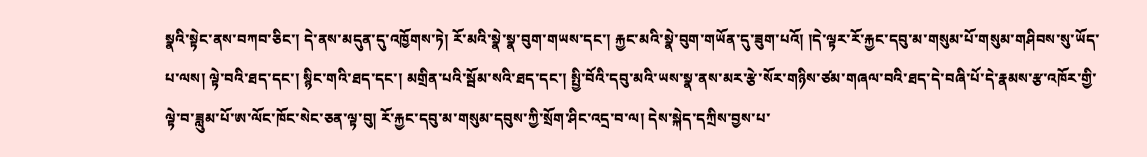སྣའི་སྟེང་ནས་བཀབ་ཅིང་། དེ་ནས་མདུན་དུ་འཁྱོགས་ཏེ། རོ་མའི་སྣེ་སྣ་བུག་གཡས་དང་། རྐྱང་མའི་སྣེ་བུག་གཡོན་དུ་ཟུག་པའོ། །དེ་ལྟར་རོ་རྐྱང་དབུ་མ་གསུམ་པོ་གསུམ་གཤིབས་སུ་ཡོད་པ་ལས། ལྟེ་བའི་ཐད་དང་། སྙིང་གའི་ཐད་དང་། མགྲིན་པའི་སྦོམ་སའི་ཐད་དང་། སྤྱི་བོའི་དབུ་མའི་ཡས་སྣ་ནས་མར་རྩེ་སོར་གཉིས་ཙམ་གཞལ་བའི་ཐད་དེ་བཞི་པོ་དེ་རྣམས་རྩ་འཁོར་གྱི་ལྟེ་བ་ཟླུམ་པོ་ཨ་ལོང་ཁོང་སེང་ཅན་ལྟ་བུ། རོ་རྐྱང་དབུ་མ་གསུམ་དབུས་ཀྱི་སྲོག་ཤིང་འདྲ་བ་ལ། དེས་སྐེད་དཀྲིས་བྱས་པ་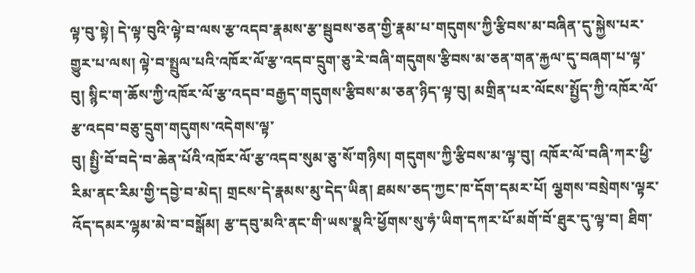ལྟ་བུ་སྟེ། དེ་ལྟ་བུའི་ལྟེ་བ་ལས་རྩ་འདབ་རྣམས་རྩ་སྦུབས་ཅན་གྱི་རྣམ་པ་གདུགས་ཀྱི་རྩིབས་མ་བཞིན་དུ་སྐྱེས་པར་གྱུར་པ་ལས། ལྟེ་བ་སྤྲུལ་པའི་འཁོར་ལོ་རྩ་འདབ་དྲུག་ཅུ་རེ་བཞི་གདུགས་རྩིབས་མ་ཅན་གན་རྐྱལ་དུ་བཞག་པ་ལྟ་བུ། སྙིང་ག་ཆོས་ཀྱི་འཁོར་ལོ་རྩ་འདབ་བརྒྱད་གདུགས་རྩིབས་མ་ཅན་ཉིད་ལྟ་བུ། མགྲིན་པར་ལོངས་སྤྱོད་ཀྱི་འཁོར་ལོ་རྩ་འདབ་བཅུ་དྲུག་གདུགས་འདེགས་ལྟ་
བུ། སྤྱི་བོ་བདེ་བ་ཆེན་པོའི་འཁོར་ལོ་རྩ་འདབ་སུམ་ཅུ་སོ་གཉིས། གདུགས་ཀྱི་རྩིབས་མ་ལྟ་བུ། འཁོར་ལོ་བཞི་ཀར་ཕྱི་རིམ་ནང་རིམ་གྱི་དབྱེ་བ་མེད། གྲངས་དེ་རྣམས་མུ་དེད་ཡིན། ཐམས་ཅད་ཀྱང་ཁ་དོག་དམར་པོ། ལྕགས་བསྲེགས་ལྟར་འོད་དམར་ལྷམ་མེ་བ་བསྒོམ། རྩ་དབུ་མའི་ནང་གི་ཡས་སྣའི་ཕྱོགས་སུ་ཧཾ་ཡིག་དཀར་པོ་མགོ་བོ་ཐུར་དུ་ལྟ་བ། ཐིག་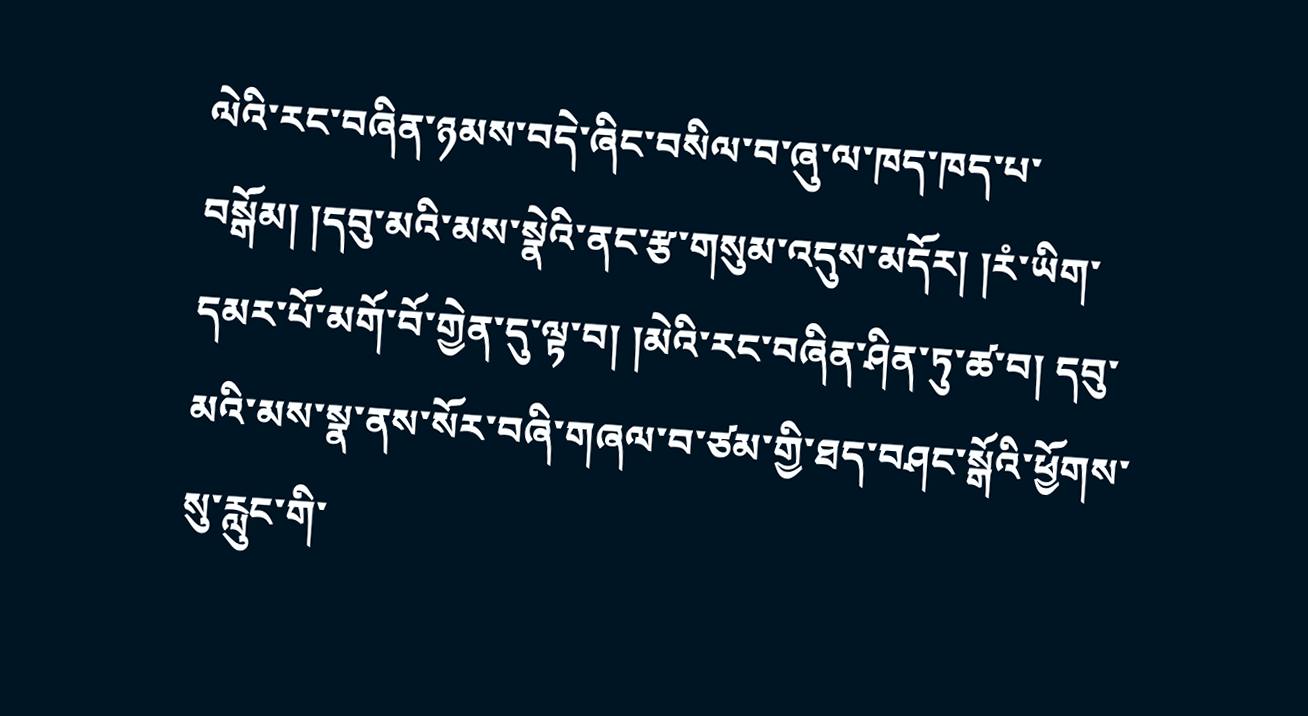ལེའི་རང་བཞིན་ཉམས་བདེ་ཞིང་བསིལ་བ་ཞུ་ལ་ཁད་ཁད་པ་བསྒོམ། །དབུ་མའི་མས་སྣེའི་ནང་རྩ་གསུམ་འདུས་མདོར། །རཾ་ཡིག་དམར་པོ་མགོ་བོ་གྱེན་དུ་ལྟ་བ། །མེའི་རང་བཞིན་ཤིན་ཏུ་ཚ་བ། དབུ་མའི་མས་སྣ་ནས་སོར་བཞི་གཞལ་བ་ཙམ་གྱི་ཐད་བཤང་སྒོའི་ཕྱོགས་སུ་རླུང་གི་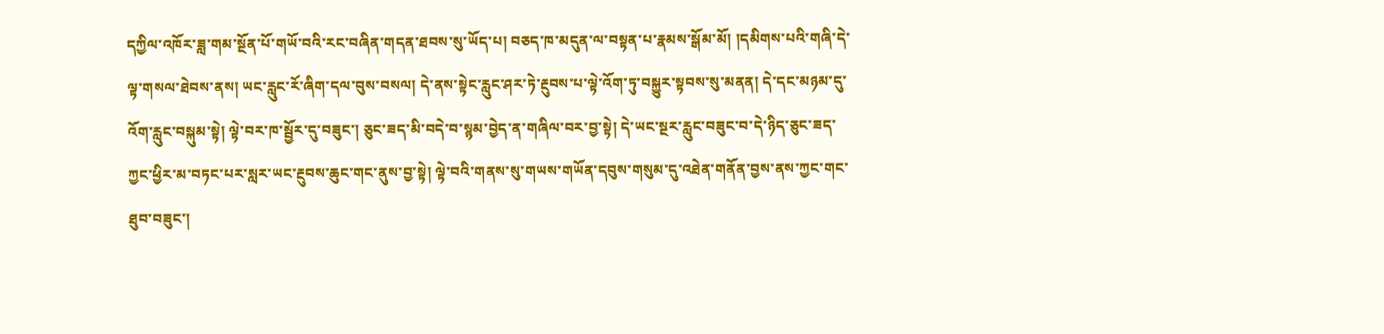དཀྱིལ་འཁོར་ཟླ་གམ་སྔོན་པོ་གཡོ་བའི་རང་བཞིན་གདན་ཐབས་སུ་ཡོད་པ། བཅད་ཁ་མདུན་ལ་བསྟན་པ་རྣམས་སྒོམ་མོ། །དམིགས་པའི་གཞི་དེ་ལྟ་གསལ་ཐེབས་ནས། ཡང་རླུང་རོ་ཞིག་དལ་བུས་བསལ། དེ་ནས་སྟེང་རླུང་ཤར་ཏེ་རྔུབས་པ་ལྟེ་འོག་ཏུ་བསྐྱུར་སྟབས་སུ་མནན། དེ་དང་མཉམ་དུ་འོག་རླུང་བསྐུམ་སྟེ། ལྟེ་བར་ཁ་སྦྱོར་དུ་བཟུང་། ཅུང་ཟད་མི་བདེ་བ་སྙམ་བྱེད་ན་གཞིལ་བར་བྱ་སྟེ། དེ་ཡང་སྔར་རླུང་བཟུང་བ་དེ་ཉིད་ཅུང་ཟད་ཀྱང་ཕྱིར་མ་བཏང་པར་སླར་ཡང་རྔུབས་ཆུང་གང་ནུས་བྱ་སྟེ། ལྟེ་བའི་གནས་སུ་གཡས་གཡོན་དབུས་གསུམ་དུ་འཐེན་གནོན་བྱས་ནས་ཀྱང་གང་ཐུབ་བཟུང་།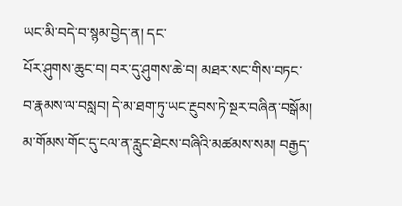ཡང་མི་བདེ་བ་སྙམ་བྱེད་ན། དང་
པོར་ཤུགས་ཆུང་བ། བར་དུ་ཤུགས་ཆེ་བ། མཐར་སང་གིས་བཏང་བ་རྣམས་ལ་བསླབ། དེ་མ་ཐག་ཏུ་ཡང་རྔུབས་ཏེ་སྔར་བཞིན་བསྒོམ། མ་གོམས་གོང་དུ་ངལ་ན་རླུང་ཐེངས་བཞིའི་མཚམས་སམ། བརྒྱད་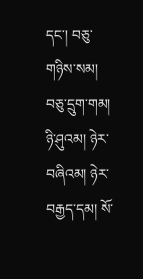དང་། བཅུ་གཉིས་སམ། བཅུ་དྲུག་གམ། ཉི་ཤུའམ། ཉེར་བཞིའམ། ཉེར་བརྒྱད་དམ། སོ་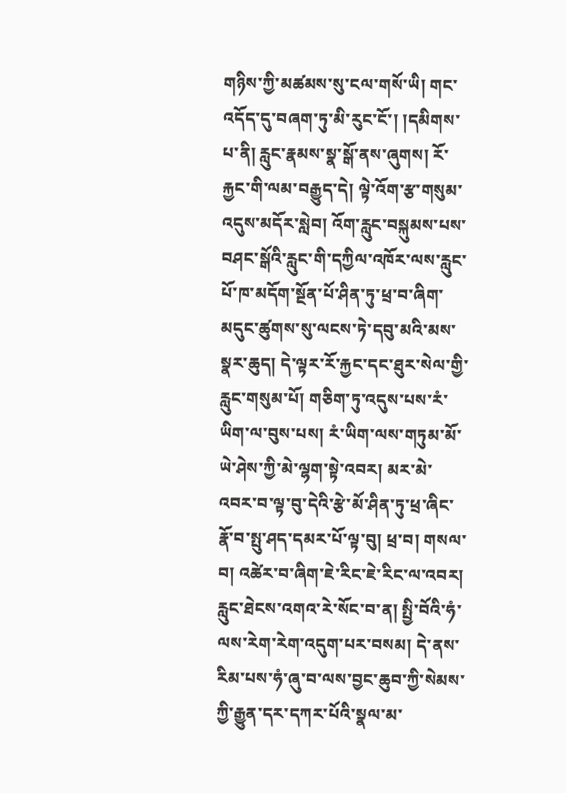གཉིས་ཀྱི་མཚམས་སུ་ངལ་གསོ་ཡི། གང་འདོད་དུ་བཞག་ཏུ་མི་རུང་ངོ་། །དམིགས་པ་ནི། རླུང་རྣམས་སྣ་སྒོ་ནས་ཞུགས། རོ་རྐྱང་གི་ལམ་བརྒྱུད་དེ། ལྟེ་འོག་རྩ་གསུམ་འདུས་མདོར་སླེབ། འོག་རླུང་བསྐུམས་པས་བཤང་སྒོའི་རླུང་གི་དཀྱིལ་འཁོར་ལས་རླུང་པོ་ཁ་མདོག་སྔོན་པོ་ཤིན་ཏུ་ཕྲ་བ་ཞིག་མདུང་ཚུགས་སུ་ལངས་ཏེ་དབུ་མའི་མས་སྣར་ཆུད། དེ་ལྟར་རོ་རྐྱང་དང་ཐུར་སེལ་གྱི་རླུང་གསུམ་པོ། གཅིག་ཏུ་འདུས་པས་རཾ་ཡིག་ལ་བུས་པས། རཾ་ཡིག་ལས་གཏུམ་མོ་ཡེ་ཤེས་ཀྱི་མེ་ལྷག་སྟེ་འབར། མར་མེ་འབར་བ་ལྟ་བུ་དེའི་རྩེ་མོ་ཤིན་ཏུ་ཕྲ་ཞིང་རྣོ་བ་སྤུ་ཤད་དམར་པོ་ལྟ་བུ། ཕྲ་བ། གསལ་བ། འཚེར་བ་ཞིག་ཇེ་རིང་ཇེ་རིང་ལ་འབར། རླུང་ཐེངས་འགའ་རེ་སོང་བ་ན། སྤྱི་བོའི་ཧཾ་ལས་རེག་རེག་འདུག་པར་བསམ། དེ་ནས་རིམ་པས་ཧཾ་ཞུ་བ་ལས་བྱང་ཆུབ་ཀྱི་སེམས་ཀྱི་རྒྱུན་དར་དཀར་པོའི་སྣལ་མ་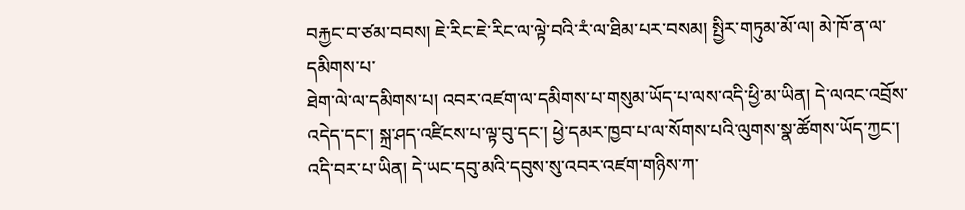བརྐྱང་བ་ཙམ་བབས། ཇེ་རིང་ཇེ་རིང་ལ་ལྟེ་བའི་རཾ་ལ་ཐིམ་པར་བསམ། སྤྱིར་གཏུམ་མོ་ལ། མེ་ཁོ་ན་ལ་དམིགས་པ་
ཐེག་ལེ་ལ་དམིགས་པ། འབར་འཛག་ལ་དམིགས་པ་གསུམ་ཡོད་པ་ལས་འདི་ཕྱི་མ་ཡིན། དེ་ལའང་འབྲོས་འདེད་དང་། སྐྲ་ཤད་འཛིངས་པ་ལྟ་བུ་དང་། ཕྱེ་དམར་ཁྱབ་པ་ལ་སོགས་པའི་ལུགས་སྣ་ཚོགས་ཡོད་ཀྱང་། འདི་བར་པ་ཡིན། དེ་ཡང་དབུ་མའི་དབུས་སུ་འབར་འཛག་གཉིས་ཀ་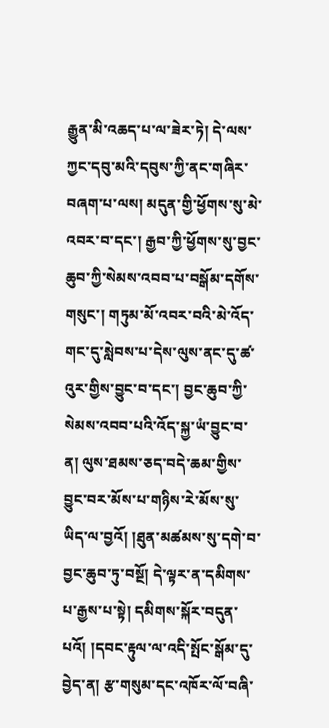རྒྱུན་མི་འཆད་པ་ལ་ཟེར་ཏེ། དེ་ལས་ཀྱང་དབུ་མའི་དབུས་ཀྱི་ནང་གཞིར་བཞག་པ་ལས། མདུན་གྱི་ཕྱོགས་སུ་མེ་འབར་བ་དང་། རྒྱབ་ཀྱི་ཕྱོགས་སུ་བྱང་ཆུབ་ཀྱི་སེམས་འབབ་པ་བསྒོམ་དགོས་གསུང་། གཏུམ་མོ་འབར་བའི་མེ་འོད་གང་དུ་སླེབས་པ་དེས་ལུས་ནང་དུ་ཚ་འུར་གྱིས་བྱུང་བ་དང་། བྱང་ཆུབ་ཀྱི་སེམས་འབབ་པའི་འོད་སྐྱ་ཡཾ་བྱུང་བ་ན། ལུས་ཐམས་ཅད་བདེ་ཆམ་གྱིས་བྱུང་བར་མོས་པ་གཉིས་རེ་མོས་སུ་ཡིད་ལ་བྱའོ། །ཐུན་མཚམས་སུ་དགེ་བ་བྱང་ཆུབ་ཏུ་བསྔོ། དེ་ལྟར་ན་དམིགས་པ་རྒྱས་པ་སྟེ། དམིགས་སྐོར་བདུན་པའོ། །དབང་རྟུལ་ལ་འདི་སྤོང་སྒོམ་དུ་བྱེད་ན། རྩ་གསུམ་དང་འཁོར་ལོ་བཞི་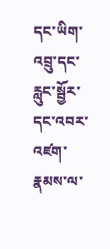དང་ཡིག་འབྲུ་དང་རླུང་སྦྱོར་དང་འབར་འཛག་རྣམས་ལ་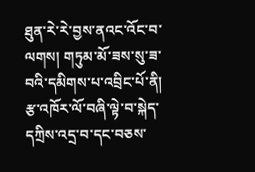ཐུན་རེ་རེ་བྱས་ནའང་འོང་བ་ལགས། གཏུམ་མོ་ཟས་སུ་ཟ་བའི་དམིགས་པ་འབྲིང་པོ་ནི། རྩ་འཁོར་ལོ་བཞི་ལྟེ་བ་སྐེད་དཀྲིས་འདྲ་བ་དང་བཅས་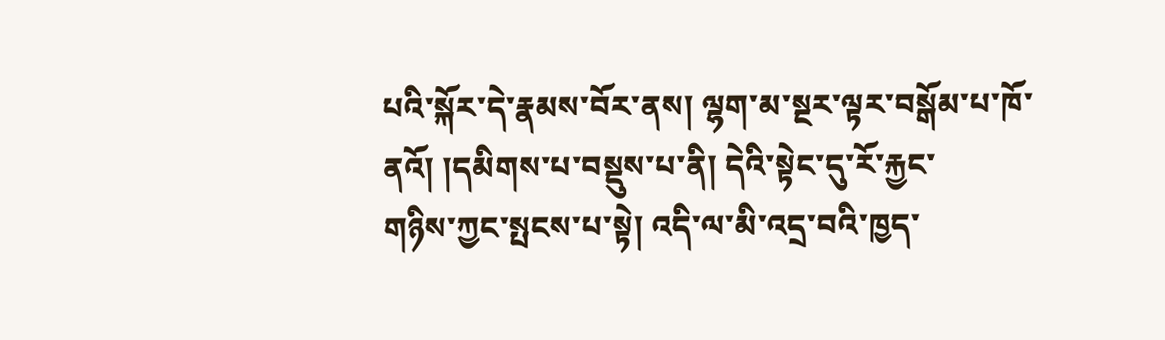པའི་སྐོར་དེ་རྣམས་བོར་ནས། ལྷག་མ་སྔར་ལྟར་བསྒོམ་པ་ཁོ་ནའོ། །དམིགས་པ་བསྡུས་པ་ནི། དེའི་སྟེང་དུ་རོ་རྐྱང་
གཉིས་ཀྱང་སྤངས་པ་སྟེ། འདི་ལ་མི་འདྲ་བའི་ཁྱད་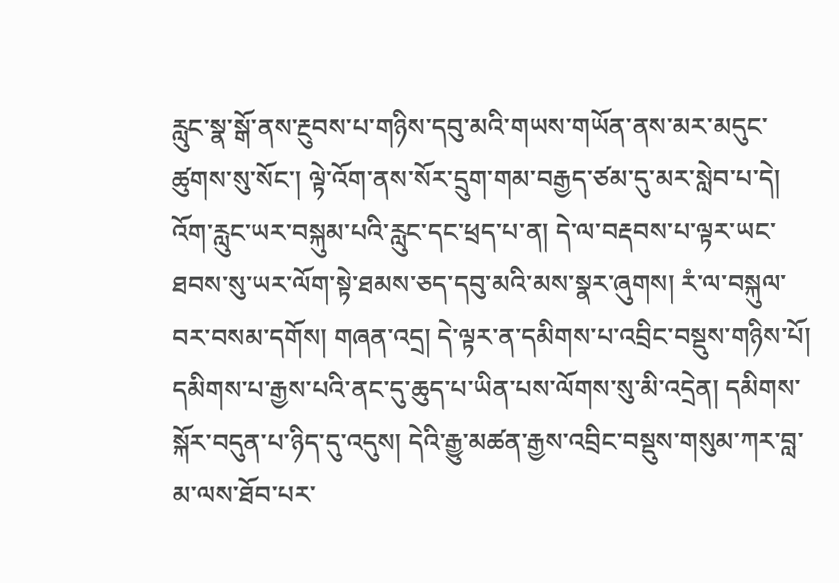རླུང་སྣ་སྒོ་ནས་རྔུབས་པ་གཉིས་དབུ་མའི་གཡས་གཡོན་ནས་མར་མདུང་ཚུགས་སུ་སོང་། ལྟེ་འོག་ནས་སོར་དྲུག་གམ་བརྒྱད་ཙམ་དུ་མར་སླེབ་པ་དེ། འོག་རླུང་ཡར་བསྐུམ་པའི་རླུང་དང་ཕྲད་པ་ན། དེ་ལ་བརྡབས་པ་ལྟར་ཡང་ཐབས་སུ་ཡར་ལོག་སྟེ་ཐམས་ཅད་དབུ་མའི་མས་སྣར་ཞུགས། རཾ་ལ་བསྐུལ་བར་བསམ་དགོས། གཞན་འདྲ། དེ་ལྟར་ན་དམིགས་པ་འབྲིང་བསྡུས་གཉིས་པོ། དམིགས་པ་རྒྱས་པའི་ནང་དུ་ཆུད་པ་ཡིན་པས་ལོགས་སུ་མི་འདྲེན། དམིགས་སྐོར་བདུན་པ་ཉིད་དུ་འདུས། དེའི་རྒྱུ་མཚན་རྒྱས་འབྲིང་བསྡུས་གསུམ་ཀར་བླ་མ་ལས་ཐོབ་པར་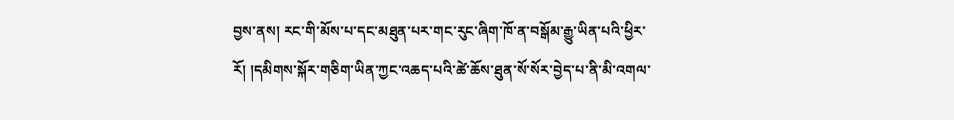བྱས་ནས། རང་གི་མོས་པ་དང་མཐུན་པར་གང་རུང་ཞིག་ཁོ་ན་བསྒོམ་རྒྱུ་ཡིན་པའི་ཕྱིར་རོ། །དམིགས་སྐོར་གཅིག་ཡིན་ཀྱང་འཆད་པའི་ཚེ་ཆོས་ཐུན་སོ་སོར་བྱེད་པ་ནི་མི་འགལ་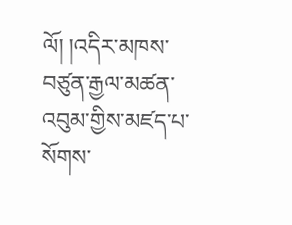ལོ། །འདིར་མཁས་བཙུན་རྒྱལ་མཚན་འབུམ་གྱིས་མཛད་པ་སོགས་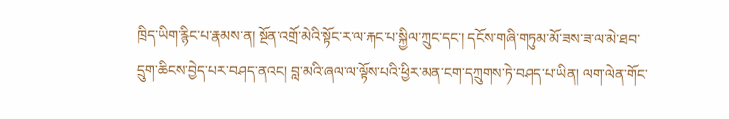ཁྲིད་ཡིག་རྙིང་པ་རྣམས་ན། སྔོན་འགྲོ་མེའི་སྟོང་ར་ལ་རྐང་པ་སྐྱིལ་ཀྲུང་དང་། དངོས་གཞི་གཏུམ་མོ་ཟས་ཟ་ལ་མེ་ཐབ་དྲུག་ཆིངས་བྱེད་པར་བཤད་ནའང། བླ་མའི་ཞལ་ལ་ལྟོས་པའི་ཕྱིར་མན་ངག་དཀྲུགས་ཏེ་བཤད་པ་ཡིན། ལག་ལེན་གོང་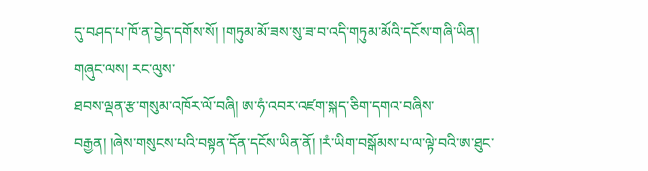དུ་བཤད་པ་ཁོ་ན་བྱེད་དགོས་སོ། །གཏུམ་མོ་ཟས་སུ་ཟ་བ་འདི་གཏུམ་མོའི་དངོས་གཞི་ཡིན། གཞུང་ལས། རང་ལུས་
ཐབས་ལྡན་རྩ་གསུམ་འཁོར་ལོ་བཞི། ཨ་ཧཾ་འབར་འཛག་སྐད་ཅིག་དགའ་བཞིས་བརྒྱན། །ཞེས་གསུངས་པའི་བསྟན་དོན་དངོས་ཡིན་ནོ། །རཾ་ཡིག་བསྒོམས་པ་ལ་ལྟེ་བའི་ཨ་ཐུང་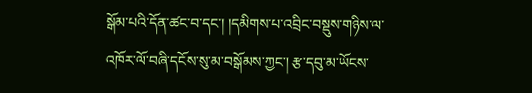སྒོམ་པའི་དོན་ཚང་བ་དང་། །དམིགས་པ་འབྲིང་བསྡུས་གཉིས་ལ་འཁོར་ལོ་བཞི་དངོས་སུ་མ་བསྒོམས་ཀྱང་། རྩ་དབུ་མ་ཡོངས་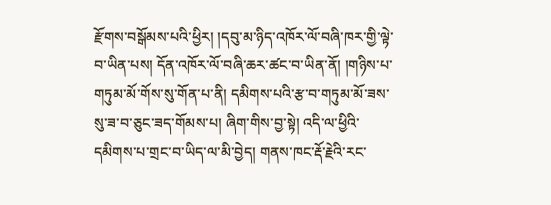རྫོགས་བསྒོམས་པའི་ཕྱིར། །དབུ་མ་ཉིད་འཁོར་ལོ་བཞི་ཁར་གྱི་ལྟེ་བ་ཡིན་པས། དོན་འཁོར་ལོ་བཞི་ཆར་ཚང་བ་ཡིན་ནོ། །གཉིས་པ་གཏུམ་མོ་གོས་སུ་གོན་པ་ནི། དམིགས་པའི་རྩ་བ་གཏུམ་མོ་ཟས་སུ་ཟ་བ་ཅུང་ཟད་གོམས་པ། ཞིག་གིས་བྱ་སྟེ། འདི་ལ་ཕྱིའི་དམིགས་པ་གྲང་བ་ཡིད་ལ་མི་བྱེད། གནས་ཁང་རྡོ་རྗེའི་རང་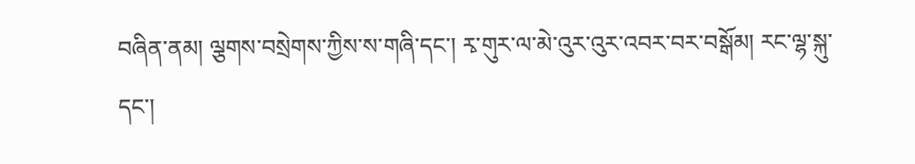བཞིན་ནམ། ལྕགས་བསྲེགས་ཀྱིས་ས་གཞི་དང་། རྭ་གུར་ལ་མེ་འུར་འུར་འབར་བར་བསྒོམ། རང་ལྷ་སྐུ་དང་།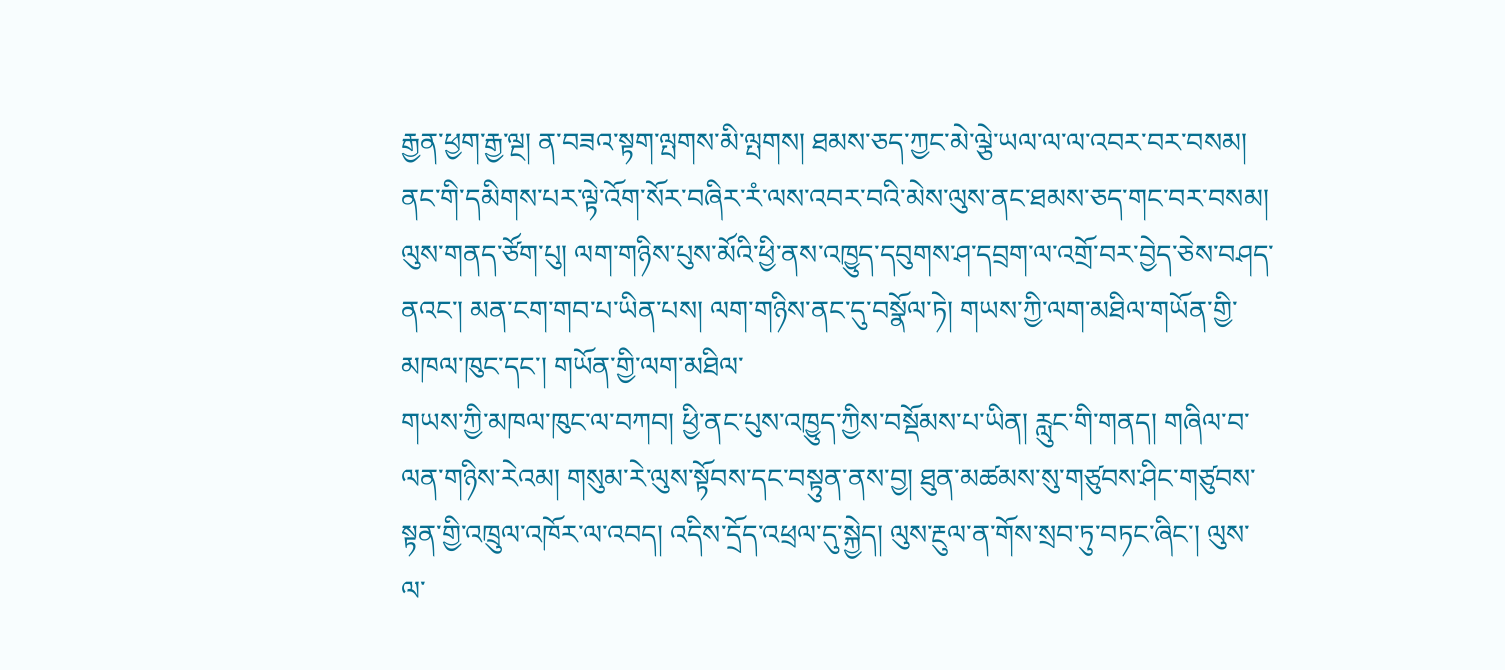རྒྱན་ཕྱག་རྒྱ་ལྔ། ན་བཟའ་སྟག་ལྤགས་མི་ལྤགས། ཐམས་ཅད་ཀྱང་མེ་ལྕེ་ཡལ་ལ་ལ་འབར་བར་བསམ། ནང་གི་དམིགས་པར་ལྟེ་འོག་སོར་བཞིར་རཾ་ལས་འབར་བའི་མེས་ལུས་ནང་ཐམས་ཅད་གང་བར་བསམ། ལུས་གནད་ཙོག་པུ། ལག་གཉིས་པུས་མོའི་ཕྱི་ནས་འཁྱུད་དབུགས་ཤ་དབྲག་ལ་འགྲོ་བར་བྱེད་ཅེས་བཤད་ནའང་། མན་ངག་གབ་པ་ཡིན་པས། ལག་གཉིས་ནང་དུ་བསྣོལ་ཏེ། གཡས་ཀྱི་ལག་མཐིལ་གཡོན་གྱི་མཁལ་ཁུང་དང་། གཡོན་གྱི་ལག་མཐིལ་
གཡས་ཀྱི་མཁལ་ཁུང་ལ་བཀབ། ཕྱི་ནང་པུས་འཁྱུད་ཀྱིས་བསྡོམས་པ་ཡིན། རླུང་གི་གནད། གཞིལ་བ་ལན་གཉིས་རེའམ། གསུམ་རེ་ལུས་སྟོབས་དང་བསྟུན་ནས་བྱ། ཐུན་མཚམས་སུ་གཙུབས་ཤིང་གཙུབས་སྟན་གྱི་འཁྲུལ་འཁོར་ལ་འབད། འདིས་དྲོད་འཕྲལ་དུ་སྐྱེད། ལུས་རྔུལ་ན་གོས་སྲབ་ཏུ་བཏང་ཞིང་། ལུས་ལ་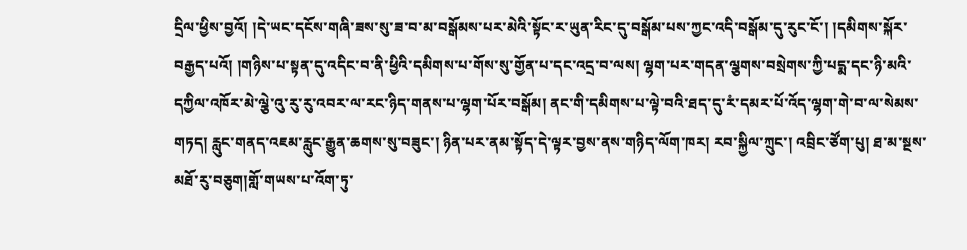དྲིལ་ཕྱིས་བྱའོ། །དེ་ཡང་དངོས་གཞི་ཟས་སུ་ཟ་བ་མ་བསྒོམས་པར་མེའི་སྟོང་ར་ཡུན་རིང་དུ་བསྒོམ་པས་ཀྱང་འདི་བསྒོམ་དུ་རུང་ངོ་། །དམིགས་སྐོར་བརྒྱད་པའོ། །གཉིས་པ་སྟན་དུ་འདིང་བ་ནི་ཕྱིའི་དམིགས་པ་གོས་སུ་གྱོན་པ་དང་འདྲ་བ་ལས། ལྷག་པར་གདན་ལྕགས་བསྲེགས་ཀྱི་པདྨ་དང་ཉི་མའི་དཀྱིལ་འཁོར་མེ་ལྕེ་འུ་རུ་རུ་འབར་ལ་རང་ཉིད་གནས་པ་ལྷག་པོར་བསྒོམ། ནང་གི་དམིགས་པ་ལྟེ་བའི་ཐད་དུ་རཾ་དམར་པོ་འོད་ལྷག་གེ་བ་ལ་སེམས་གཏད། རླུང་གནད་འཇམ་རླུང་རྒྱུན་ཆགས་སུ་བཟུང་། ཉིན་པར་ནམ་སྟོད་དེ་ལྟར་བྱས་ནས་གཉིད་ལོག་ཁར། རབ་སྐྱིལ་ཀྲུང་། འབྲིང་ཙོག་པུ། ཐ་མ་སྔས་མཐོ་རུ་བཅུག།གློ་གཡས་པ་འོག་ཏུ་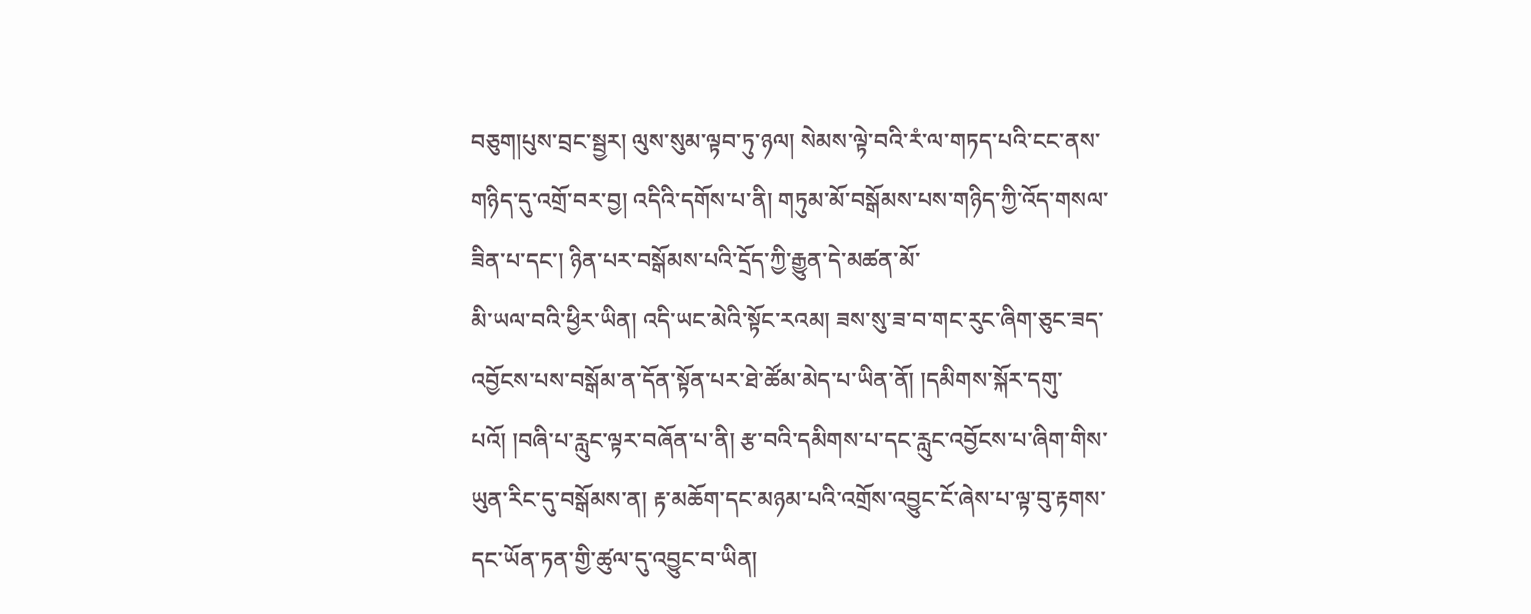བཅུག།པུས་བྲང་སྦྱར། ལུས་སུམ་ལྟབ་ཏུ་ཉལ། སེམས་ལྟེ་བའི་རཾ་ལ་གཏད་པའི་ངང་ནས་གཉིད་དུ་འགྲོ་བར་བྱ། འདིའི་དགོས་པ་ནི། གཏུམ་མོ་བསྒོམས་པས་གཉིད་ཀྱི་འོད་གསལ་ཟིན་པ་དང་། ཉིན་པར་བསྒོམས་པའི་དྲོད་ཀྱི་རྒྱུན་དེ་མཚན་མོ་
མི་ཡལ་བའི་ཕྱིར་ཡིན། འདི་ཡང་མེའི་སྟོང་རའམ། ཟས་སུ་ཟ་བ་གང་རུང་ཞིག་ཅུང་ཟད་འབྱོངས་པས་བསྒོམ་ན་དོན་སྟོན་པར་ཐེ་ཚོམ་མེད་པ་ཡིན་ནོ། །དམིགས་སྐོར་དགུ་པའོ། །བཞི་པ་རླུང་ལྟར་བཞོན་པ་ནི། རྩ་བའི་དམིགས་པ་དང་རླུང་འབྱོངས་པ་ཞིག་གིས་ཡུན་རིང་དུ་བསྒོམས་ན། རྟ་མཆོག་དང་མཉམ་པའི་འགྲོས་འབྱུང་ངོ་ཞེས་པ་ལྟ་བུ་རྟགས་དང་ཡོན་ཏན་གྱི་ཚུལ་དུ་འབྱུང་བ་ཡིན།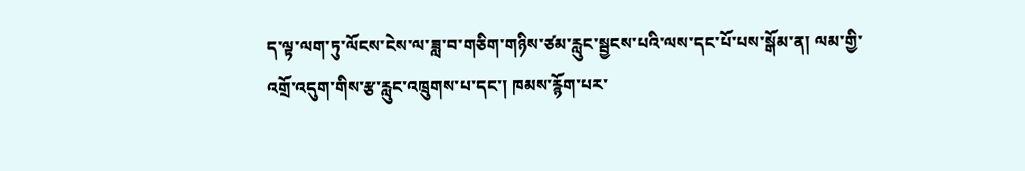ད་ལྟ་ལག་ཏུ་ལོངས་ངེས་ལ་ཟླ་བ་གཅིག་གཉིས་ཙམ་རླུང་སྦྱངས་པའི་ལས་དང་པོ་པས་སྒོམ་ན། ལམ་གྱི་འགྲོ་འདུག་གིས་རྩ་རླུང་འཁྲུགས་པ་དང་། ཁམས་རྙོག་པར་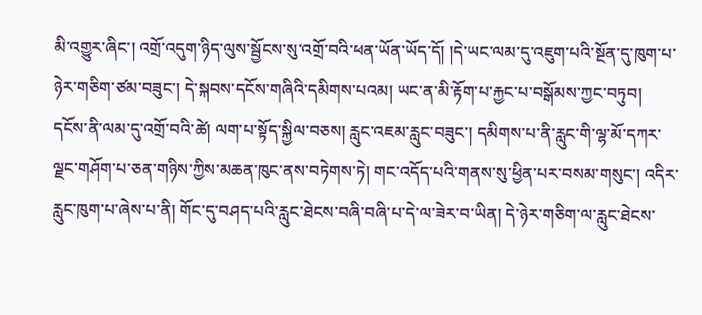མི་འགྱུར་ཞིང་། འགྲོ་འདུག་ཉིད་ལུས་སྦྱོངས་སུ་འགྲོ་བའི་ཕན་ཡོན་ཡོད་དོ། །དེ་ཡང་ལམ་དུ་འཇུག་པའི་སྔོན་དུ་ཁུག་པ་ཉེར་གཅིག་ཙམ་བཟུང་། དེ་སྐབས་དངོས་གཞིའི་དམིགས་པའམ། ཡང་ན་མི་རྟོག་པ་རྐྱང་པ་བསྒོམས་ཀྱང་བཏུབ། དངོས་ནི་ལམ་དུ་འགྲོ་བའི་ཚེ། ལག་པ་སྟོད་སྐྱིལ་བཅས། རླུང་འཇམ་རླུང་བཟུང་། དམིགས་པ་ནི་རླུང་གི་ལྷ་མོ་དཀར་ལྗང་གཤོག་པ་ཅན་གཉིས་ཀྱིས་མཆན་ཁུང་ནས་བཏེགས་ཏེ། གང་འདོད་པའི་གནས་སུ་ཕྱིན་པར་བསམ་གསུང་། འདིར་རླུང་ཁུག་པ་ཞེས་པ་ནི། གོང་དུ་བཤད་པའི་རླུང་ཐེངས་བཞི་བཞི་པ་དེ་ལ་ཟེར་བ་ཡིན། དེ་ཉེར་གཅིག་ལ་རླུང་ཐེངས་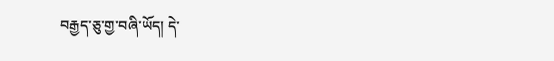བརྒྱད་ཅུ་གྱ་བཞི་ཡོད། དེ་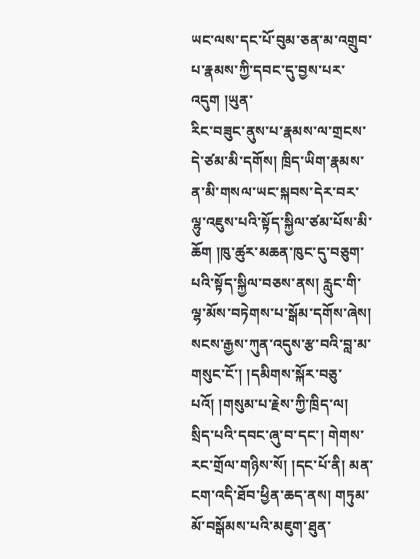ཡང་ལས་དང་པོ་བུམ་ཅན་མ་འགྲུབ་པ་རྣམས་ཀྱི་དབང་དུ་བྱས་པར་འདུག །ཡུན་
རིང་བཟུང་ནུས་པ་རྣམས་ལ་གྲངས་དེ་ཙམ་མི་དགོས། ཁྲིད་ཡིག་རྣམས་ན་མི་གསལ་ཡང་སྐབས་དེར་བར་ལྷུ་འཇུས་པའི་སྟོད་སྐྱིལ་ཙམ་པོས་མི་ཆོག །ཁུ་ཚུར་མཆན་ཁུང་དུ་བཅུག་པའི་སྟོད་སྐྱིལ་བཅས་ནས། རླུང་གི་ལྷ་མོས་བཏེགས་པ་སྒོམ་དགོས་ཞེས། སངས་རྒྱས་ཀུན་འདུས་རྩ་བའི་བླ་མ་གསུང་ངོ་། །དམིགས་སྐོར་བཅུ་པའོ། །གསུམ་པ་རྗེས་ཀྱི་ཁྲིད་ལ། སྲིད་པའི་དབང་ཞུ་བ་དང་། གེགས་རང་གྲོལ་གཉིས་སོ། །དང་པོ་ནི། མན་ངག་འདི་ཐོབ་ཕྱིན་ཆད་ནས། གཏུམ་མོ་བསྒོམས་པའི་མཇུག་ཐུན་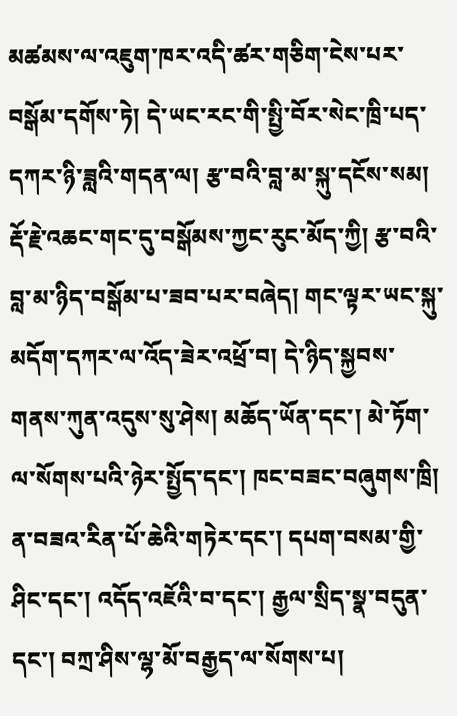མཚམས་ལ་འཇུག་ཁར་འདི་ཚར་གཅིག་ངེས་པར་བསྒོམ་དགོས་ཏེ། དེ་ཡང་རང་གི་སྤྱི་བོར་སེང་ཁྲི་པད་དཀར་ཉི་ཟླའི་གདན་ལ། རྩ་བའི་བླ་མ་སྐུ་དངོས་སམ། རྡོ་རྗེ་འཆང་གང་དུ་བསྒོམས་ཀྱང་རུང་མོད་ཀྱི། རྩ་བའི་བླ་མ་ཉིད་བསྒོམ་པ་ཟབ་པར་བཞེད། གང་ལྟར་ཡང་སྐུ་མདོག་དཀར་ལ་འོད་ཟེར་འཕྲོ་བ། དེ་ཉིད་སྐྱབས་གནས་ཀུན་འདུས་སུ་ཤེས། མཆོད་ཡོན་དང་། མེ་ཏོག་ལ་སོགས་པའི་ཉེར་སྤྱོད་དང་། ཁང་བཟང་བཞུགས་ཁྲི། ན་བཟའ་རིན་པོ་ཆེའི་གཏེར་དང་། དཔག་བསམ་གྱི་ཤིང་དང་། འདོད་འཇོའི་བ་དང་། རྒྱལ་སྲིད་སྣ་བདུན་དང་། བཀྲ་ཤིས་ལྷ་མོ་བརྒྱད་ལ་སོགས་པ།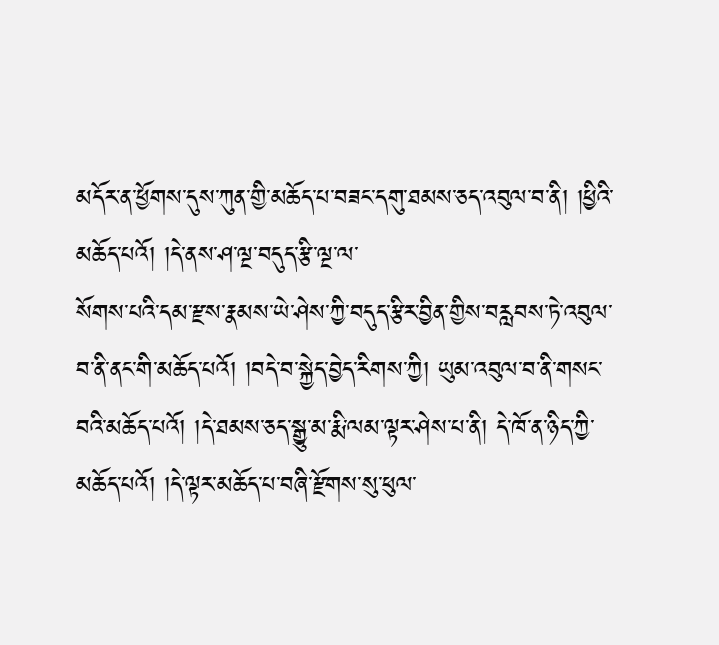མདོར་ན་ཕྱོགས་དུས་ཀུན་གྱི་མཆོད་པ་བཟང་དགུ་ཐམས་ཅད་འབུལ་བ་ནི། །ཕྱིའི་མཆོད་པའོ། །དེ་ནས་ཤ་ལྔ་བདུད་རྩི་ལྔ་ལ་
སོགས་པའི་དམ་རྫས་རྣམས་ཡེ་ཤེས་ཀྱི་བདུད་རྩིར་བྱིན་གྱིས་བརླབས་ཏེ་འབུལ་བ་ནི་ནང་གི་མཆོད་པའོ། །བདེ་བ་སྐྱེད་བྱེད་རིགས་ཀྱི། ཡུམ་འབུལ་བ་ནི་གསང་བའི་མཆོད་པའོ། །དེ་ཐམས་ཅད་སྒྱུ་མ་རྨི་ལམ་ལྟར་ཤེས་པ་ནི། དེ་ཁོ་ན་ཉིད་ཀྱི་མཆོད་པའོ། །དེ་ལྟར་མཆོད་པ་བཞི་རྫོགས་སུ་ཕུལ་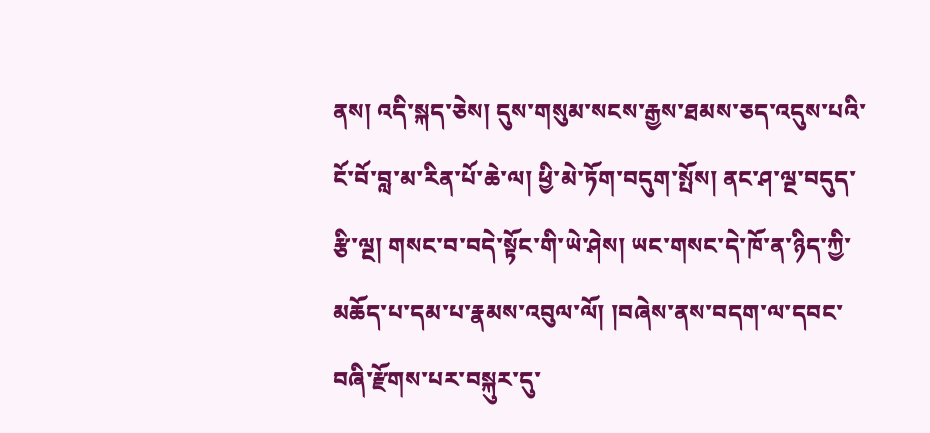ནས། འདི་སྐད་ཅེས། དུས་གསུམ་སངས་རྒྱས་ཐམས་ཅད་འདུས་པའི་ངོ་བོ་བླ་མ་རིན་པོ་ཆེ་ལ། ཕྱི་མེ་ཏོག་བདུག་སྤོས། ནང་ཤ་ལྔ་བདུད་རྩི་ལྔ། གསང་བ་བདེ་སྟོང་གི་ཡེ་ཤེས། ཡང་གསང་དེ་ཁོ་ན་ཉིད་ཀྱི་མཆོད་པ་དམ་པ་རྣམས་འབུལ་ལོ། །བཞེས་ནས་བདག་ལ་དབང་བཞི་རྫོགས་པར་བསྐུར་དུ་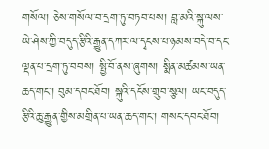གསོལ། ཅེས་གསོལ་བ་དྲག་ཏུ་བཏབ་པས། བླ་མའི་སྐུ་ལས་ཡེ་ཤེས་ཀྱི་བདུད་རྩིའི་རྒྱུན་དཀར་ལ་དྭངས་པ་ཉམས་བདེ་བ་དང་ལྡན་པ་དྲག་ཏུ་བབས། སྤྱི་བོ་ནས་ཞུགས། སྨིན་མཚམས་ཡན་ཆད་གང་། བུམ་དབང་ཐོབ། སྐུའི་དངོས་གྲུབ་སྩལ། ཡང་བདུད་རྩིའི་ཆུ་རྒྱུན་གྱིས་མགྲིན་པ་ཡན་ཆད་གང་། གསང་དབང་ཐོབ།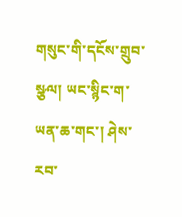གསུང་གི་དངོས་གྲུབ་སྩལ། ཡང་སྙིང་ག་ཡན་ཆ་གང་། ཤེས་རབ་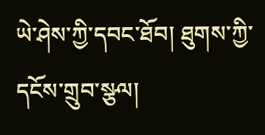ཡེ་ཤེས་ཀྱི་དབང་ཐོབ། ཐུགས་ཀྱི་དངོས་གྲུབ་སྩལ།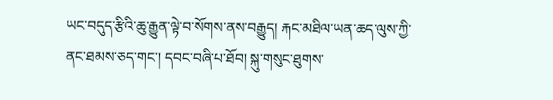ཡང་བདུད་རྩིའི་ཆུ་རྒྱུན་ལྟེ་བ་སོགས་ནས་བརྒྱུད། རྐང་མཐིལ་ཡན་ཆད་ལུས་ཀྱི་ནང་ཐམས་ཅད་གང་། དབང་བཞི་པ་ཐོབ། སྐུ་གསུང་ཐུགས་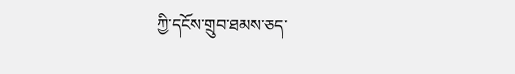ཀྱི་དངོས་གྲུབ་ཐམས་ཅད་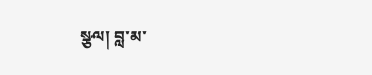སྩལ། བླ་མ་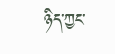ཉིད་ཀྱང་